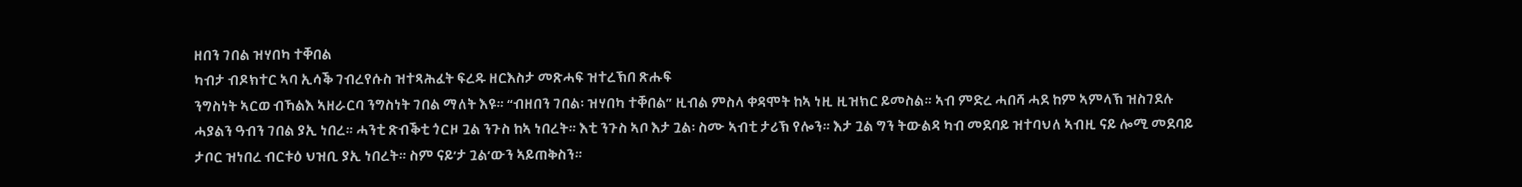ዘበን ገበል ዝሃበካ ተቐበል
ካብታ ብዶክተር ኣባ ኢሳቕ ገብረየሱስ ዝተጻሕፈት ፍረዱ ዘርእስታ መጽሓፍ ዝተረኽበ ጽሑፍ
ንግስነት ኣርወ ብኻልእ ኣዘራርባ ንግስነት ገበል ማለት እዩ። “ብዘበን ገበል፡ ዝሃበካ ተቐበል” ዚብል ምስላ ቀዳሞት ከኣ ነዚ ዚዝክር ይመስል። ኣብ ምድረ ሓበሻ ሓደ ከም ኣምላኽ ዝስገደሉ ሓያልን ዓብን ገበል ያኢ ነበረ። ሓንቲ ጽብቕቲ ጎርዞ ጓል ንጉስ ከኣ ነበረት። እቲ ንጉስ ኣቦ እታ ጓል፡ ስሙ ኣብቲ ታሪኽ የሎን። እታ ጓል ግን ትውልዳ ካብ መደባይ ዝተባህለ ኣብዚ ናይ ሎሚ መደባይ ታቦር ዝነበረ ብርቱዕ ህዝቢ ያኢ ነበረት። ስም ናይ’ታ ጓል’ውን ኣይጠቅስን።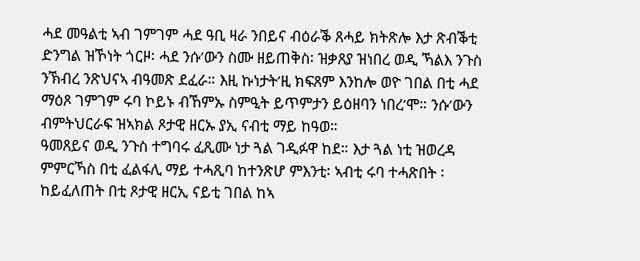ሓደ መዓልቲ ኣብ ገምገም ሓደ ዓቢ ዛራ ንበይና ብዕራቕ ጸሓይ ክትጽሎ እታ ጽብቕቲ ድንግል ዝኾነት ጎርዞ፡ ሓደ ንሱ’ውን ስሙ ዘይጠቅስ፡ ዝቃጸያ ዝነበረ ወዲ ኻልእ ንጉስ ንኽብረ ንጽህናኣ ብዓመጽ ደፈራ። እዚ ኩነታት’ዚ ክፍጸም እንከሎ ወዮ ገበል በቲ ሓደ ማዕጾ ገምገም ሩባ ኮይኑ ብኸምኡ ስምዒት ይጥምታን ይዕዘባን ነበረ’ሞ። ንሱ’ውን ብምትህርራፍ ዝኣክል ጾታዊ ዘርኡ ያኢ ናብቲ ማይ ከዓወ።
ዓመጸይና ወዲ ንጉስ ተግባሩ ፈጺሙ ነታ ጓል ገዲፉዋ ከደ። እታ ጓል ነቲ ዝወረዳ ምምርኻስ በቲ ፈልፋሊ ማይ ተሓጺባ ከተንጽሆ ምእንቲ፡ ኣብቲ ሩባ ተሓጽበት ፡ ከይፈለጠት በቲ ጾታዊ ዘርኢ ናይቲ ገበል ከኣ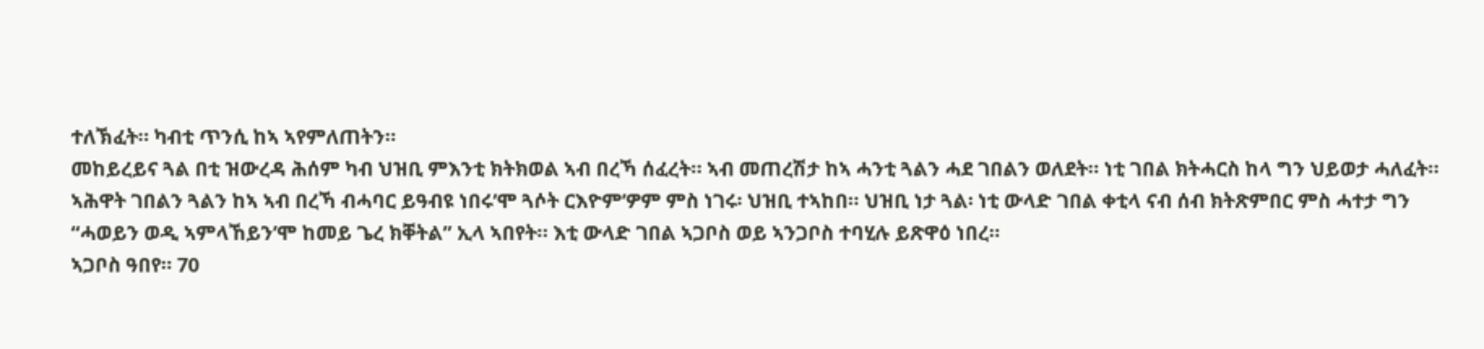ተለኽፈት። ካብቲ ጥንሲ ከኣ ኣየምለጠትን።
መከይረይና ጓል በቲ ዝውረዳ ሕሰም ካብ ህዝቢ ምእንቲ ክትክወል ኣብ በረኻ ሰፈረት። ኣብ መጠረሽታ ከኣ ሓንቲ ጓልን ሓደ ገበልን ወለደት። ነቲ ገበል ክትሓርስ ከላ ግን ህይወታ ሓለፈት።
ኣሕዋት ገበልን ጓልን ከኣ ኣብ በረኻ ብሓባር ይዓብዩ ነበሩ’ሞ ጓሶት ርእዮም’ዎም ምስ ነገሩ፡ ህዝቢ ተኣከበ። ህዝቢ ነታ ጓል፡ ነቲ ውላድ ገበል ቀቲላ ናብ ሰብ ክትጽምበር ምስ ሓተታ ግን “ሓወይን ወዲ ኣምላኸይን’ሞ ከመይ ጌረ ክቐትል” ኢላ ኣበየት። እቲ ውላድ ገበል ኣጋቦስ ወይ ኣንጋቦስ ተባሂሉ ይጽዋዕ ነበረ።
ኣጋቦስ ዓበየ። 70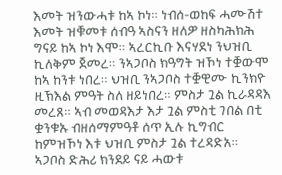እመት ዝንውሓቱ ከኣ ኮነ። ነብሰ-ወከፍ ሓሙሽተ እመት ዝቑመቱ ሰብዓ ኣስናን ዘለዎ ዘስካሕክሕ ግናይ ከኣ ኮነ እሞ። ኣረርኪቡ እናሃደነ ንህዝቢ ኪለቅም ጀመረ። ንኣጋቦስ ክዓግት ዝኾነ ተቛውሞ ከኣ ከንቱ ነበረ። ህዝቢ ንኣጋቦስ ተቛዊሙ ኪንክዮ ዚኽእል ምዓት ስለ ዘይነበረ። ምስታ ጓል ኪራዳዳእ መረጸ። ኣብ መወዳእታ እታ ጓል ምስቲ ገበል በቲ ቋንቁኡ ብዘሰማምዓቶ ሰጥ ኢሉ ኪግብር ከምዝኾነ እቱ ህዝቢ ምስታ ጓል ተረዳድአ።
ኣጋቦስ ድሕሪ ክንደይ ናይ ሓውቱ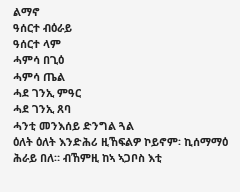ልማኖ
ዓሰርተ ብዕራይ
ዓሰርተ ላም
ሓምሳ በጊዕ
ሓምሳ ጤል
ሓደ ገንኢ ምዓር
ሓደ ገንኢ ጸባ
ሓንቲ መንእሰይ ድንግል ጓል
ዕለት ዕለት እንድሕሪ ዚኸፍልዎ ኮይኖም፡ ኪሰማማዕ ሕራይ በለ። ብኸምዚ ከኣ ኣጋቦስ እቲ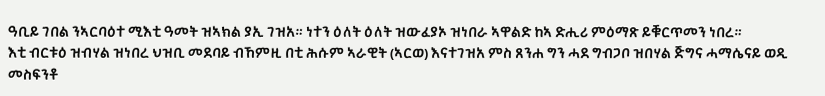ዓቢይ ገበል ንኣርባዕተ ሚእቲ ዓመት ዝኣክል ያኢ ገዝአ። ነተን ዕለት ዕለት ዝውፈያኦ ዝነበራ ኣዋልድ ከኣ ድሒሪ ምዕማጽ ይቑርጥመን ነበረ።
እቲ ብርቱዕ ዝብሃል ዝነበረ ህዝቢ መደባይ ብኸምዚ በቲ ሕሱም ኣራዊት (ኣርወ) እናተገዝአ ምስ ጸንሐ ግን ሓደ ግብጋቦ ዝበሃል ጅግና ሓማሴናይ ወዲ መስፍንቶ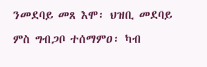ንመደባይ መጸ እሞ፡ ህዝቢ መደባይ ምስ ግብጋቦ ተሰማምዐ፡ ካብ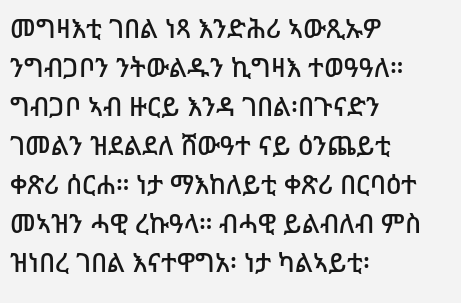መግዛእቲ ገበል ነጻ እንድሕሪ ኣውጺኡዎ ንግብጋቦን ንትውልዱን ኪግዛእ ተወዓዓለ።
ግብጋቦ ኣብ ዙርይ እንዳ ገበል፡በጉናድን ገመልን ዝደልደለ ሸውዓተ ናይ ዕንጨይቲ ቀጽሪ ሰርሐ። ነታ ማእከለይቲ ቀጽሪ በርባዕተ መኣዝን ሓዊ ረኩዓላ። ብሓዊ ይልብለብ ምስ ዝነበረ ገበል እናተዋግአ፡ ነታ ካልኣይቲ፡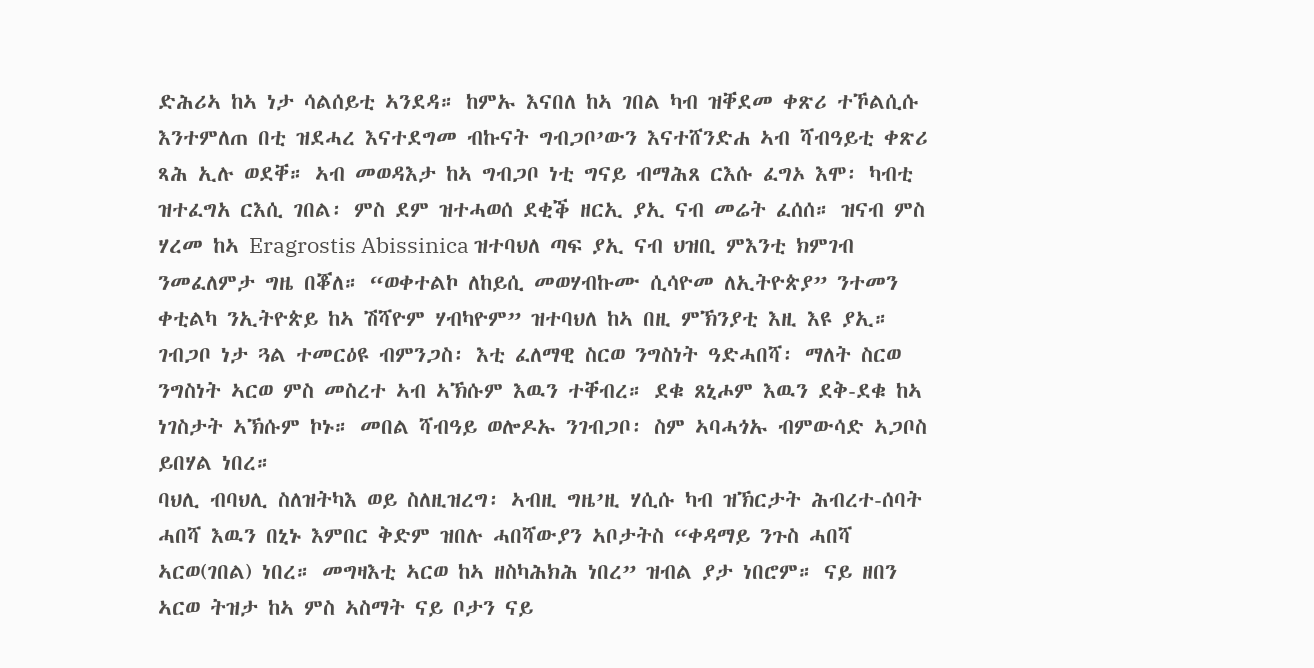ድሕሪኣ ከኣ ነታ ሳልሰይቲ ኣንደዳ። ከምኡ እናበለ ከኣ ገበል ካብ ዝቐደመ ቀጽሪ ተኾልሲሱ እንተምለጠ በቲ ዝደሓረ እናተደግመ ብኩናት ግብጋቦ’ውን እናተሸንድሐ ኣብ ሻብዓይቲ ቀጽሪ ጻሕ ኢሉ ወደቐ። ኣብ መወዳእታ ከኣ ግብጋቦ ነቲ ግናይ ብማሕጸ ርእሱ ፈግኦ እሞ፡ ካብቲ ዝተፈግአ ርእሲ ገበል፡ ምስ ደም ዝተሓወሰ ደቂቕ ዘርኢ ያኢ ናብ መሬት ፈሰሰ። ዝናብ ምስ ሃረመ ከኣ Eragrostis Abissinica ዝተባህለ ጣፍ ያኢ ናብ ህዝቢ ምእንቲ ክምገብ ንመፈለምታ ግዜ በቖለ። “ወቀተልኮ ለከይሲ መወሃብኩሙ ሲሳዮመ ለኢትዮጵያ” ንተመን ቀቲልካ ንኢትዮጵይ ከኣ ሽሻዮም ሃብካዮም” ዝተባህለ ከኣ በዚ ምኽንያቲ እዚ እዩ ያኢ።
ገብጋቦ ነታ ጓል ተመርዕዩ ብምንጋስ፡ እቲ ፈለማዊ ስርወ ንግስነት ዓድሓበሻ፡ ማለት ስርወ ንግስነት ኣርወ ምስ መስረተ ኣብ ኣኽሱም እዉን ተቐብረ። ደቁ ጸኒሖም እዉን ደቅ-ደቁ ከኣ ነገስታት ኣኽሱም ኮኑ። መበል ሻብዓይ ወሎዶኡ ንገብጋቦ፡ ስም ኣባሓጎኡ ብምውሳድ ኣጋቦስ ይበሃል ነበረ።
ባህሊ ብባህሊ ስለዝትካእ ወይ ስለዚዝረግ፡ ኣብዚ ግዜ’ዚ ሃሲሱ ካብ ዝኽርታት ሕብረተ-ሰባት ሓበሻ እዉን በኒኑ እምበር ቅድም ዝበሉ ሓበሻውያን ኣቦታትስ “ቀዳማይ ንጉስ ሓበሻ ኣርወ(ገበል) ነበረ። መግዛእቲ ኣርወ ከኣ ዘስካሕክሕ ነበረ” ዝብል ያታ ነበሮም። ናይ ዘበን ኣርወ ትዝታ ከኣ ምስ ኣስማት ናይ ቦታን ናይ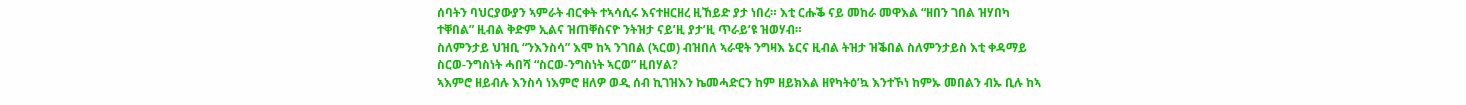ሰባትን ባህርያውያን ኣምራት ብርቀት ተኣሳሲሩ እናተዘርዘረ ዚኸይድ ያታ ነበረ። እቲ ርሑቕ ናይ መከራ መዋእል “ዘበን ገበል ዝሃበካ ተቐበል” ዚብል ቅድም ኢልና ዝጠቐስናዮ ንትዝታ ናይ’ዚ ያታ’ዚ ጥራይ’ዩ ዝወሃብ።
ስለምንታይ ህዝቢ “ንእንስሳ” እሞ ከኣ ንገበል (ኣርወ) ብዝበለ ኣራዊት ንግዛእ ኔርና ዚብል ትዝታ ዝቕበል ስለምንታይስ እቲ ቀዳማይ ስርወ-ንግስነት ሓበሻ “ስርወ-ንግስነት ኣርወ” ዚበሃል?
ኣእምሮ ዘይብሉ እንስሳ ነእምሮ ዘለዎ ወዲ ሰብ ኪገዝእን ኬመሓድርን ከም ዘይክእል ዘየካትዕ’ኳ እንተኾነ ከምኡ መበልን ብኡ ቢሉ ከኣ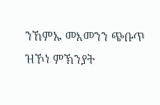ንኸምኡ መእመንን ጭቡጥ ዝኾነ ምኽንያት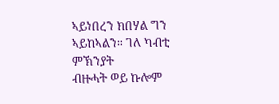ኣይነበረን ክበሃል ግን ኣይከኣልን። ገለ ካብቲ ምኽንያት
ብዙሓት ወይ ኩሎም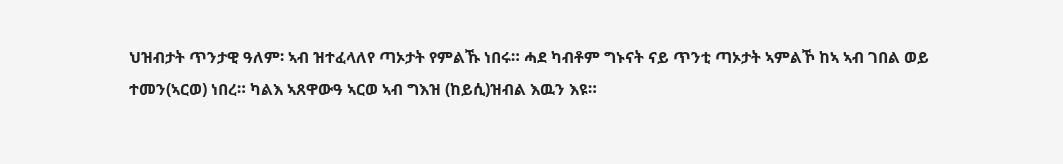ህዝብታት ጥንታዊ ዓለም፡ ኣብ ዝተፈላለየ ጣኦታት የምልኹ ነበሩ። ሓደ ካብቶም ግኑናት ናይ ጥንቲ ጣኦታት ኣምልኾ ከኣ ኣብ ገበል ወይ ተመን(ኣርወ) ነበረ። ካልእ ኣጸዋውዓ ኣርወ ኣብ ግእዝ (ከይሲ)ዝብል እዉን እዩ።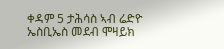ቀዳም 5 ታሕሳስ ኣብ ሬድዮ ኤስቢኤስ መደብ ሞዛይክ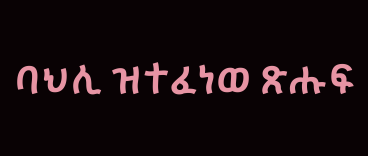ባህሊ ዝተፈነወ ጽሑፍ